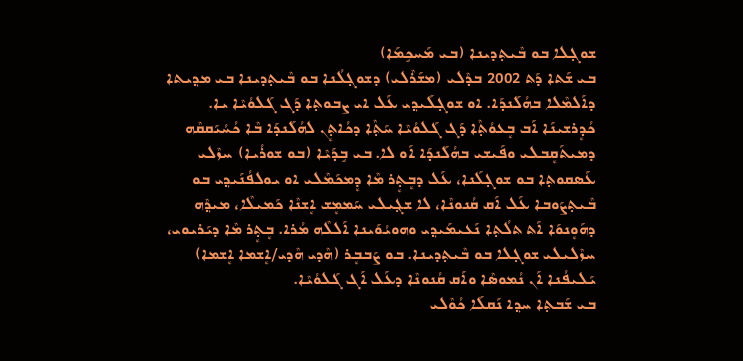ܫܘܓ݂ܠܐ ܒܘ ܒܶܝܬ݂ܕܝܢܐ (ܒܝ ܡܰܚܟܱܡܰܐ)
ܒܝ ܫܰܬܐ ܕܰܬ 2002 ܒܕܶܠܝ (ܡܫܰܪܶܠܝ) ܕܫܘܓ݂ܠܳܢܐ ܒܘ ܒܶܝܬ݂ܕܝܢܐ ܒܝ ܡܕ݂ܝܬܐ ܕܐܰܠܡܶܠܐ ܒܗܳܠܰܢܕܰܐ. ܐܘ ܫܘܓ݂ܠܰܝܕ݂ܝ ܥܰܠ ܐܝ ܨܒܘܬ݂ܐ ܕܰܓ ܓܰܠܘܳܝܶܐ ܝܐ. ܟܳܕܷܪܫܝܢܰܐ ܐܰܒ ܒܷܥܘܳܬ݂ܶܐ ܕܰܓ ܓܰܠܘܳܝܶܐ ܚܰܬ݂ܶܐ ܕܟܳܐܬ݂ܷܢ ܠܗܳܠܰܢܕܰܐ ܒܶܐ ܟܳܚܳܝܰܩܩܶܗ ܕܡܝܬܰܩܷܒܠܝ ܘܦܰܝܫܝ ܒܗܳܠܰܢܕܰܐ ܐܰܘ ܠܐ. ܒܝ ܒܱܕܰܝܶܐ (ܒܘ ܫܘܪܳܝܐ) ܚܙܶܠܝ ܥܰܣܩܘܬ݂ܐ ܒܘ ܫܘܓ݂ܠܰܢܐ، ܥܰܠ ܕܒܷܬ݂ܷܪ ܡܶܐ ܕܷܡܟܰܡܶܠܝ ܐܘ ܝܘܠܦܳܢܰܝܕ݂ܝ ܒܘ ܒܶܝܬ݂ܨܰܘܒܐ ܥܰܠ ܐܰܩ ܩܳܢܘܢܶܐ، ܠܐ ܫܓ݂ܝܠܝ ܚܰܡܡܷܫ ܐܷܫܢܶܐ ܟܰܡܝܠܶܐ، ܡܝܕ݂ܶܗ ܕܗܰܘܷܢܘܰܐ ܐܰܬ ܬܠܳܬ݂ܐ ܢܰܥܝܡܰܝܕ݂ܝ ܘܗܘܝܳܘܰܝܢܐ ܐܰܠܠܶܗ ܡܳܪܐ. ܒܷܬ݂ܷܪ ܡܶܐ ܕܝܰܪܝܘܝ، ܚܙܶܠܝܠܝ ܫܘܓ݂ܠܐ ܒܘ ܒܶܝܬ݂ܕܝܢܐ. ܒܘ ܨܰܒܒܷܪ (ܗܶܕܝ ܗܶܕܝ/ܐܷܫܡܐ ܐܷܫܡܐ) ܝܰܠܝܦܳܢܐ ܐܰܢ ܢܳܡܘܣܶܐ ܘܐܰܩ ܩܳܢܘܢܶܐ ܕܥܰܠ ܐܰܓ ܓܰܠܘܳܝܶܐ.
ܒܝ ܫܰܒܬ݂ܐ ܚܕ݂ܐ ܢܰܩܠܰܐ ܟܳܘܶܠܝ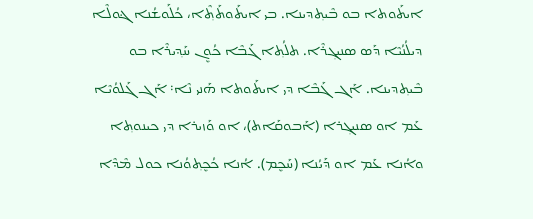ܐܝܬܰܘܬܐ ܒܘ ܒܶܝܬ݂ܕܝܢܐ. ܒܝ ܐܝܬܰܘܬܰܬ݂ܶܐ، ܟܳܠܰܘܫܳܢܐ ܔܘܠܶܐ ܕܝܠܳܢܳܝܶܐ ܕܰܣ ܣܢܝܓ݂ܪܶܐ. ܬܠܳܬ݂ܐ ܓܰܒܶܐ ܟܳܘܷܢ ܚܰܕ݂ܝܪܶܐ ܒܘ ܒܶܝܬ݂ܕܝܢܐ. ܐܰܓ ܓܰܒܶܐ ܕܝ ܐܝܬܰܘܬܐ ܗܰܢܝ ܢܶܐ܃ ܐܰܓ ܓܰܠܘܳܝܶܐ ܥܰܡ ܐܘ ܣܢܝܓ݂ܪܐ (ܐܰܒܘܩܰܐܬ)، ܐܘ ܘܰܙܝܪܐ ܕܝ ܟܝܢܘܬ݂ܐ ܘܐܳܢܐ ܥܰܡ ܐܘ ܕܰܝܳܢܐ (ܚܰܟܷܡ). ܐܳܢܐ ܟܳܟܷܬ݂ܘܳܢܐ ܟܘܠ ܡܶܕܶܐ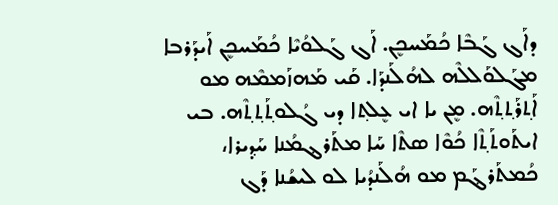ܕܐܰܓ ܓܰܒܶܐ ܟܳܡܰܚܟܷܢ. ܐܰܓ ܓܰܠܘܳܝܶܐ ܟܳܡܰܚܟܷܢ ܐܰܝܕܰܪܒܐ ܡܓܰܠܘܰܠܠܶܗ ܠܗܳܠܰܢܕܰܐ. ܩܰܝ ܡܰܗܙܰܡܡܶܗ ܡܘ ܐܰܬ݂ܪܰܬ݂ܬ݂ܶܗ. ܡܷܢ ܝܐ ܐܝ ܥܷܠܬ݂ܐ ܕܝ ܓܳܠܘܬ݂ܰܬ݂ܬ݂ܶܗ. ܒܝ ܐܝܬܰܘܬܰܬ݂ܶܐ ܟܳܘܶܐ ܣܬܶܐ ܚܰܐ ܡܬܰܪܔܡܳܢܐ ܚܰܕ݂ܝܪܐ، ܟܳܡܬܰܪܔܰܡ ܡܘ ܗܳܠܰܢܕܳܝܐ ܠܘ ܠܝܫܳܢܐ ܕܰܓ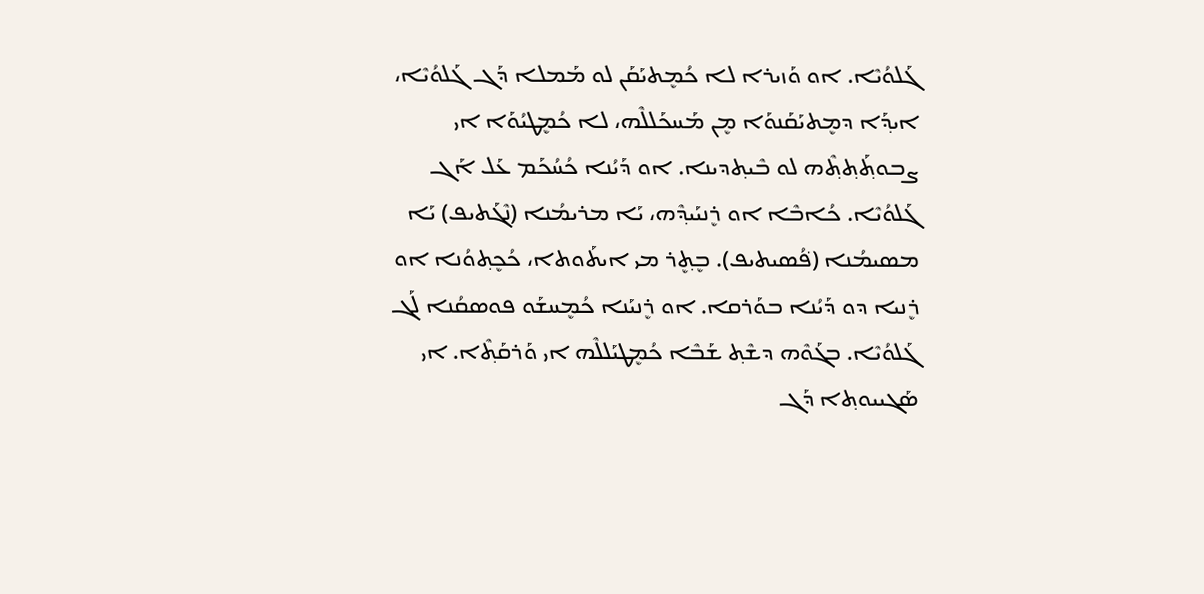ܓܰܠܘܳܝܶܐ. ܐܘ ܘܰܙܝܪܐ ܠܐ ܟܳܡܷܬܝܰܩܰܢ ܠܘ ܡܰܡܠܐ ܕܰܓ ܓܰܠܘܳܝܶܐ، ܐܝܕ݂ܰܐ ܕܡܷܬܝܰܩܰܢܘܰܐ ܡܷܢ ܡܰܚܟܰܠܠܶܗ، ܠܐ ܟܳܡܷܛܝܳܘܰܐ ܐܝ ܨܒܘܬ݂ܰܬ݂ܬ݂ܶܗ ܠܘ ܒܶܝܬ݂ܕܝܢܐ. ܐܘ ܕܰܝܳܢܐ ܟܳܚܳܟܰܡ ܥܰܠ ܐܰܓ ܓܰܠܘܳܝܶܐ. ܟܳܐܒܶܐ ܐܘ ܪܷܢܝܰܝܕ݂ܶܗ، ܝܰܐ ܡܪܝܡܳܢܐ (ܢܶܓܰܬܝܦ) ܝܰܐ ܡܣܝܡܳܢܐ (ܦ݁ܳܣܝܬܝܦ). ܒܷܬ݂ܷܪ ܡܝ ܐܝܬܰܘܬܐ، ܟܳܟܷܬ݂ܘܳܢܐ ܐܘ ܪܷܢܝܐ ܕܘ ܕܰܝܳܢܐ ܒܘܰܪܩܐ. ܐܘ ܪܷܢܝܰܢܐ ܟܳܡܷܚܫܰܘ ܦܘܣܩܳܢܐ ܠܰܓ ܓܰܠܘܳܝܶܐ. ܒܓܰܘܶܗ ܕܫܶܬ݂ ܫܰܒܶܐ ܟܳܡܷܛܝܰܠܠܶܗ ܐܝ ܘܰܪܩܰܬ݂ܶܐ. ܐܝ ܣܰܓܝܝܘܬ݂ܐ ܕܰܓ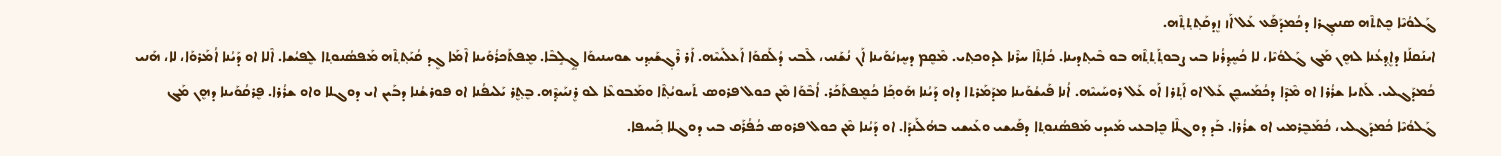ܓܰܠܘܳܝܶܐ ܟܷܬܬܶܗ ܣܢܝܓ݂ܪܐ ܕܟܳܡܕܰܦܰܥ ܥܰܠ ܐܰܙ ܙܷܕܩܰܬ݂ܬ݂ܬ݂ܶܗ.
ܐܝܢܰܩܠܰܐ ܕܐܷܕ݂ܥܳܢܐ ܠܗܷܢ ܡܰܓ ܓܰܠܘܳܝܶܐ، ܠܐ ܟܳܚܷܕ݂ܪܳܢܐ ܒܝ ܨܒܘܬ݂ܰܬ݂ܬ݂ܶܗ ܒܘ ܒܶܝܬ݂ܕܝܢܐ. ܟܳܐܬ݂ܶܐ ܚܪܶܢܐ ܠܕܘܟܬ݂ܝ. ܡܶܩܷܡ ܕܚܷܙܝܳܘܰܝܢܐ ܐܰܢ ܢܳܫܰܢܝ، ܠܶܒܝ ܕܳܠܰܩܘܰܐ ܐܰܥܠܰܝܝܶܗ. ܐܰܪ ܪܶܓ݂ܫܰܝܕ݂ܝ ܫܘܚܢܝܘܰܐ ܓ݂ܱܠܱܒܶܐ. ܡܷܦܬܰܟܪܳܘܰܝܢܐ ܐܶܡܰܐ ܓܷܕ ܩܳܝܰܬ݂ܬ݂ܶܗ ܡܰܦܣܳܢܘܬ݂ܐ ܠܷܦܝܳܫܐ. ܐܶܠܐ ܐܘ ܕܰܝܳܢܐ ܐܳܡܰܪܘܰܐ، ܠܐ، ܗܰܢܝ ܟܳܡܕܰܓܠܝ. ܠܰܬܝܐ ܫܪܳܪܐ ܐܘ ܡܶܕܶܐ ܕܟܳܡܰܚܟܷܢ ܥܰܠ ܐܘ ܐܰܬ݂ܪܐ ܐܰܘ ܥܰܠ ܪܘܚܰܝܝܶܗ. ܐܳܢܐ ܦܰܝܫܳܘܰܝܢܐ ܡܕܰܡܰܪܬܐ ܕܐܘ ܕܰܝܳܢܐ ܗܰܘܟ݂ܰܐ ܟܳܡܷܦܬܰܟܰܪ. ܐܳܒܶܘܰܐ ܡܶܢ ܟܘܠ ܦܪܘܣ ܬܰܚܘܝܳܬ݂ܶܐ ܘܡܰܒܘܥܶܐ ܠܘ ܪܷܢܝܰܝܕ݂ܶܗ. ܒܷܬ݂ܷܪ ܝܰܠܝܦܳܢܐ ܐܘ ܦܘܪܫܳܢܐ ܕܒܰܝܢ ܐܝ ܕܘܓܠܐ ܘܐܘ ܫܪܳܪܐ. ܦܷܪܩܳܘܰܝܢܐ ܕܗܷܢ ܡܰܓ ܓܰܠܘܳܝܶܐ ܟܳܡܕܰܓܠܝ، ܟܳܡܰܒܷܪܡܝ ܐܘ ܫܪܳܪܐ. ܒܰܕ ܕܘܓܠܶܐ ܟܷܐܒܥܝ ܡܰܝܕܝ ܡܰܦܣܳܢܘܬ݂ܐ ܕܦܰܝܫܝ ܘܥܰܝܫܝ ܒܗܳܠܰܢܕܰܐ. ܐܘ ܕܰܝܳܢܐ ܡܶܢ ܟܘܠ ܦܪܘܣ ܟܳܦܳܪܰܩ ܒܝ ܕܘܓܠܐ ܟ݂ܰܝܝܦܐ.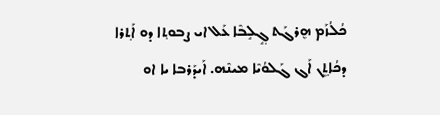ܟܳܠܳܙܰܡ ܗܷܪܓܰܬ ܓ݂ܱܠܱܒܶܐ ܥܰܠ ܐܝ ܨܒܘܬ݂ܐ ܕܘ ܐܰܬ݂ܪܐ ܕܟܳܐܬ݂ܷܢ ܐܰܓ ܓܰܠܘܳܝܶܐ ܡܝܢܶܗ. ܐܰܝܕܰܪܒܐ ܝܐ ܐܘ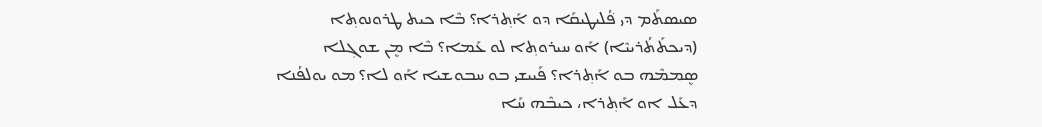ܣܝܣܬܰܡ ܕܝ ܦ݁ܳܠܝܛܝܩܰܐ ܕܘ ܐܰܬ݂ܪܐ؟ ܒܶܐ ܟܝܬ ܛܪܘܢܘܬ݂ܐ (ܕܝܟܬܰܬܳܪܝܝܶܐ) ܐܰܘ ܚܝܪܘܬ݂ܐ ܠܘ ܥܰܡܐ؟ ܒܶܐ ܡܷܢ ܫܘܓ݂ܠܐ ܣܷܡܡܶܗ ܒܘ ܐܰܬ݂ܪܐ؟ ܦܰܝܝܫܝ ܒܘ ܚܒܘܫܝܐ ܐܰܘ ܠܐ؟ ܡܘ ܝܘܠܦܳܢܐ ܕܥܰܠ ܐܘ ܐܰܬ݂ܪܐ، ܟܝܒܶܗ ܚܰܐ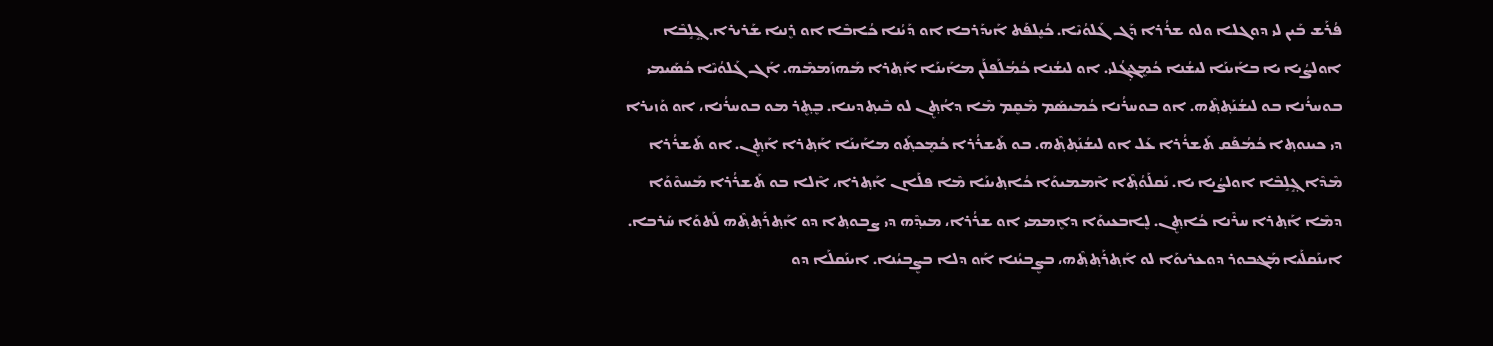ܦܳܪܰܫ ܒܰܝܢ ܠܝ ܕܘܓܠܐ ܘܠܘ ܫܪܳܪܐ ܕܰܓ ܓܰܠܘܳܝܶܐ. ܟܳܝܷܠܦܰܬ ܐܰܝܕܰܪܒܐ ܐܘ ܕܰܝܳܢܐ ܟܳܐܒܶܐ ܐܘ ܪܷܢܝܐ ܫܰܪܝܪܐ. ܓ݂ܱܠܱܒܶܐ ܐܘܠܨܳܝܐ ܝܐ ܒܐܰܝܢܰܐ ܠܝܫܳܢܐ ܟܳܡܷܔܓ݂ܳܠܝ. ܐܘ ܠܝܫܳܢܐ ܟܳܡܳܠܰܦܠܰܢ ܡܐܰܝܢܰܐ ܐܰܬ݂ܪܐ ܡܰܗܙܰܡܡܶܗ. ܐܰܓ ܓܰܠܘܳܝܶܐ ܟܳܣܰܝܡܝ ܒܘܚܪܳܢܐ ܒܘ ܠܝܫܳܢܰܬ݂ܬ݂ܶܗ. ܐܘ ܒܘܚܪܳܢܐ ܟܳܡܝܣܰܡ ܡܶܩܷܡ ܡܶܐ ܕܐܳܬ݂ܷܢ ܠܘ ܒܶܝܬ݂ܕܝܢܐ. ܒܷܬ݂ܷܪ ܡܘ ܒܘܚܪܳܢܐ، ܐܘ ܘܰܙܝܪܐ ܕܝ ܟܝܢܘܬ݂ܐ ܟܳܡܳܦܰܩ ܬܰܫܪܳܪܐ ܥܰܠ ܐܘ ܠܝܫܳܢܰܬ݂ܬ݂ܶܗ. ܒܘ ܬܰܫܪܳܪܐ ܟܳܡܷܟܬ݂ܰܘ ܡܐܰܝܢܰܐ ܐܰܬ݂ܪܐ ܐܰܬ݂ܷܢ. ܐܘ ܬܰܫܪܳܪܐ ܡܶܕܶܐ ܓ݂ܱܠܱܒܶܐ ܐܘܠܨܳܝܐ ܝܐ. ܢܰܩܠܰܘܳܬ݂ܶܐ ܐܶܡܡܝܘܰܐ ܟܳܐܬ݂ܝܢܰܐ ܡܶܐ ܦܠܰܐܢ ܐܰܬ݂ܪܐ، ܐܶܠܐ ܒܘ ܬܰܫܪܳܪܐ ܡܰܚܘܶܘܰܐ ܕܡܶܐ ܐܰܬ݂ܪܐ ܚܪܶܢܐ ܟܳܐܬ݂ܷܢ. ܠܷܐܒܥܝܘܰܐ ܕܐܷܡܡܝ ܐܘ ܫܪܳܪܐ، ܡܝܕ݂ܶܗ ܕܝ ܨܒܘܬ݂ܐ ܕܘ ܐܰܬ݂ܪܰܬ݂ܬ݂ܶܗ ܠܰܬܘܰܐ ܚܰܪܒܐ. ܐܝܢܰܩܠܰܝܐ ܡܰܔܒܘܪ ܕܘܥܪܝܘܰܐ ܠܘ ܐܰܬ݂ܪܰܬ݂ܬ݂ܶܗ، ܒܨܷܒܝܳܢܐ ܐܰܘ ܕܠܐ ܒܨܷܒܝܳܢܐ. ܐܝܢܰܩܠܰܐ ܕܘ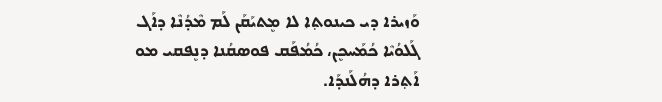ܘܰܙܝܪܐ ܕܝ ܟܝܢܘܬ݂ܐ ܠܐ ܡܷܬܝܰܩܰܢ ܠܰܡ ܡܶܕܳܢܶܐ ܕܐܰܓ ܓܰܠܘܳܝܶܐ ܟܳܡܰܚܟܷܢ، ܟܳܡܳܦܰܩ ܦܘܣܩܳܢܐ ܕܢܷܦܩܝ ܡܘ ܐܰܬ݂ܪܐ ܕܗܳܠܰܢܕܰܐ.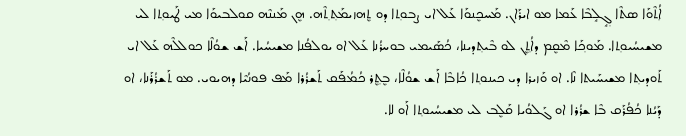ܐܳܬ݂ܶܘܰܐ ܣܬܶܐ ܓ݂ܱܠܱܒܶܐ ܥܰܡܐ ܡܘ ܐܝܪܰܐܢ. ܡܰܚܟܷܢܘܰܐ ܥܰܠ ܐܝ ܨܒܘܬ݂ܐ ܕܘ ܬܷܗܙܝܡܰܬ݂ܬ݂ܶܗ. ܗܷܢ ܡܰܢܢܶܗ ܩܘܠܒܝܘܰܐ ܡܝ ܛܰܝܘܬ݂ܐ ܠܝ ܡܫܝܚܳܝܘܬ݂ܐ. ܡܰܘܟ݂ܰܐ ܡܶܩܷܡ ܕܐܳܬ݂ܷܢ ܠܘ ܒܶܝܬ݂ܕܝܢܐ، ܟܳܣܰܝܡܝ ܒܘܚܪܳܢܐ ܥܰܠ ܐܘ ܝܘܠܦܳܢܐ ܡܫܝܚܳܝܐ. ܐܰܫ ܫܘܳܠܶܐ ܟܘܠܠܶܗ ܥܰܠ ܐܝ ܬܰܘܕܝܬ݂ܐ ܡܫܝܚܰܝܬܐ ܢܶܐ. ܐܘ ܘܰܙܝܪܐ ܕܝ ܟܝܢܘܬ݂ܐ ܟܳܐܒܶܐ ܐܰܫ ܫܘܳܠܶܐ، ܒܷܬ݂ܷܪ ܟܳܡܳܦܰܩ ܬܰܫܪܳܪܐ ܡܰܦ ܦܘܢܳܝܶܐ ܕܗܝܘܝ. ܡܘ ܬܰܫܪܳܪܰܢܐ، ܐܘ ܕܰܝܳܢܐ ܟܳܦܳܪܰܩ ܒܶܐ ܫܪܳܪܐ ܐܘ ܓܰܠܘܳܝܐ ܩܰܠܷܒ ܠܝ ܡܫܝܚܳܝܘܬ݂ܐ ܐܰܘ ܠܐ.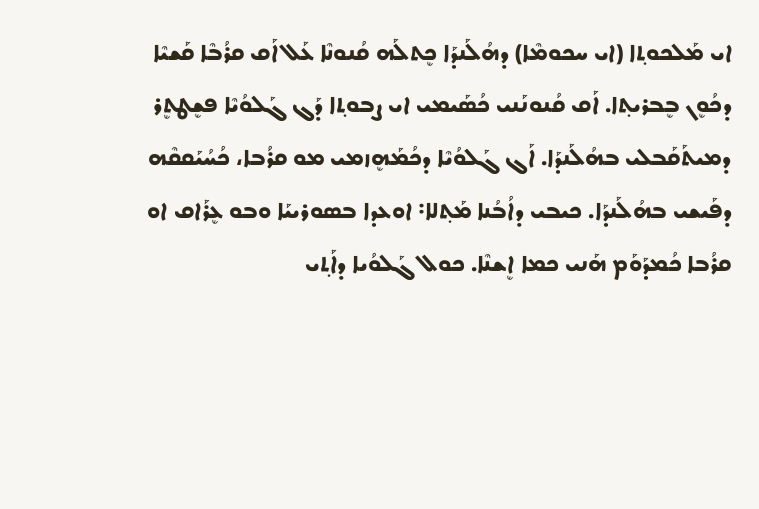ܐܝ ܡܰܠܟܘܬ݂ܐ (ܐܝ ܚܟܘܡܶܐ) ܕܗܳܠܰܢܕܰܐ ܟܷܬܠܰܗ ܩܳܢܘܢܶܐ ܥܰܠ ܐܰܩ ܩܪܳܒܶܐ ܩܰܫܝܶܐ ܕܟܳܘܷܢ ܒܷܒܪܝܬ݂ܐ. ܐܰܩ ܩܳܢܘܢܰܢܝ ܟܳܣܰܝܡܝ ܐܝ ܨܒܘܬ݂ܐ ܕܰܓ ܓܰܠܘܳܝܶܐ ܦܫܷܛܬܷܪ ܕܡܝܬܰܩܰܒܠܝ ܒܗܳܠܰܢܕܰܐ. ܐܰܓ ܓܰܠܘܳܝܶܐ ܕܟܳܡܰܗܷܙܡܝ ܡܘ ܩܪܳܒܐ، ܟܳܚܳܝܰܩܩܶܗ ܕܦܰܝܫܝ ܒܗܳܠܰܢܕܰܐ. ܟܝܒܝ ܕܐܳܒܳܢܐ ܡܰܬ݂ܠܐ܃ ܐܘܥܕܐ ܒܣܘܪܝܝܰܐ ܘܒܘ ܥܷܪܰܐܩ ܐܘ ܩܪܳܒܐ ܟܳܡܕܰܘܰܡ ܗܰܢܝ ܟܡܐ ܐܷܫܢܶܐ. ܟܘܠ ܓܰܠܘܳܝܐ ܕܐܰܬ݂ܝ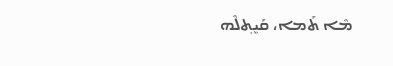ܡܶܐ ܬܰܡܐ، ܩܰܝܷܬ݂ܠܶܗ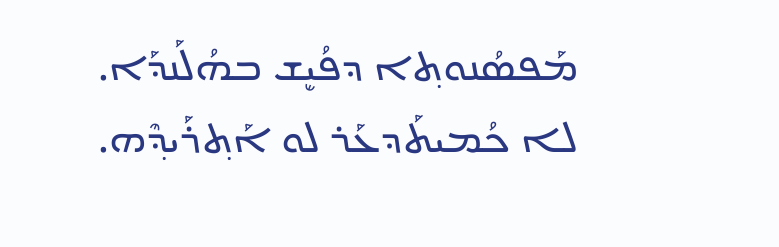ܡܰܦܣܳܢܘܬ݂ܐ ܕܦܳܝܷܫ ܒܗܳܠܰܢܕܰܐ. ܠܐ ܟܳܡܝܬܰܕܥܰܪ ܠܘ ܐܰܬ݂ܪܰܝܕ݂ܶܗ.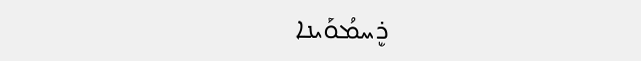ܪܷܚܡܳܘܰܝܢܐ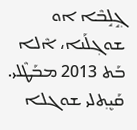ܓ݂ܱܠܱܒܶܐ ܐܘ ܫܘܓ݂ܠܰܢܐ، ܐܶܠܐ ܒܰܬ 2013 ܡܒܰܛܶܠܝ. ܩܰܝܷܬ݂ܠܝ ܫܘܓܠܐ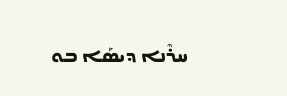ܚܪܶܢܐ ܕܝܣܰܐ ܒܘ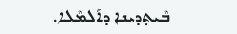ܒܶܝܬ݂ܕܝܢܐ ܕܐܰܠܡܶܠܐ.